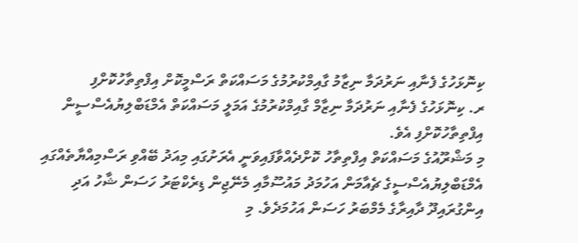ކިނޮޅަހުގެ ފެނާއި ނަރުދަމާ ނިޒާމު ގާއިމްކުރުމުގެ މަސައްކަތް ރަސްމީކޮށް އިފްތިތާހުކޮށްފި
ރ. ކިނޮޅަހުގެ ފެނާއި ނަރުދަމާ ނިޒާމް ގާއިމްކުރުމުގެ އަމަލީ މަސައްކަތް އެމްޑަބްލިޔުއެސްސީން އިފްތިތާހުކޮށްފި އެވެ.
މި މަޝްރޫއުގެ މަސައްކަތް އިފްތިތާހު ކޮށްދެއްވާފައިވަނީ އެރަށުގައި މިއަދު ބޭއްވި ރަސްމިއްޔާތެއްގައި އެމްޑަބްލިޔުއެސްސީގެ ޗެއާމަން އަހުމަދު މައުސޫމާއި މެނޭޖިން ޑިރެކްޓަރު ހަސަން ޝާހު އަދި އިންގުރައިދޫ ދާއިރާގެ މެމްބަރު ހަސަން އަހުމަދެވެ. މި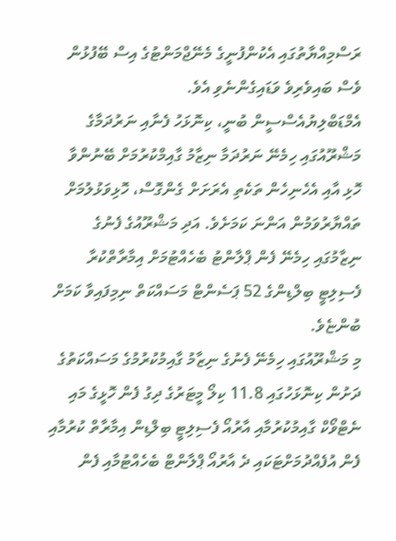ރަސްމިއްޔާތުގައި އެކުންފުނީގެ މެނޭޖްމަންޓުގެ އިސް ބޭފުޅުން ވެސް ބައިވެރިވެ ވަޑައިގެންނެވި އެވެ.
އެމްޑަބްލިޔުއެސްސީން ބުނީ، ކިނޮޅަހު ފެނާއި ނަރުދަމާގެ މަޝްރޫއުގައި ހިމެނޭ ނަރުދަމާ ނިޒާމު ގާއިމްކުރުމަށް ބޭނުންވާ ހޮޅި އާއި އެހެނިހެން ތަކެތި އެރަށަށް ގެންގޮސް، ހޮޅިވަޅުލުމަށް ތައްޔާރުވަމުން އަންނަ ކަމަށެވެ. އަދި މަޝްރޫއުގެ ފެނުގެ ނިޒާމުގައި ހިމެނޭ ފެން ޕްލާންޓު ބެހެއްޓުމަށް އިމާރާތްކުރާ ފެސިލިޓީ ބިލްޑިންގެ 52 ޕަސެންޓް މަސައްކަތް ނިމިފައިވާ ކަމަށް ބުންޏެވެ.
މި މަޝްރޫއުގައި ހިމެނޭ ފެނުގެ ނިޒާމު ގާއިމުކުރުމުގެ މަސައްކަތުގެ ދަށުން ކިނޮޅަހުގައި 11.8 ކިލޯ މީޓަރުގެ ދިގު ފެން ހޮޅީގެ މައި ނެޓްވޯކް ގާއިމުކުރުމާއި އާރުއޯ ފެސިލިޓީ ބިލްޑިން އިމާރާތް ކުރުމާއި ފެން އުފެއްދުމަށްޓަކައި ދެ އާރުއޯ ޕްލާންޓް ބެހެއްޓުމާއި ފެން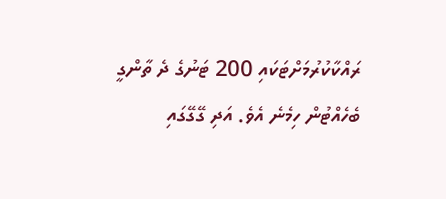ރައްކާކުރުމަށްޓަކައި 200 ޓަނުގެ ދެ ތާންގީ ބެހެއްޓުން ހިމެނެ އެވެ. އަދި ގޭގޭގައި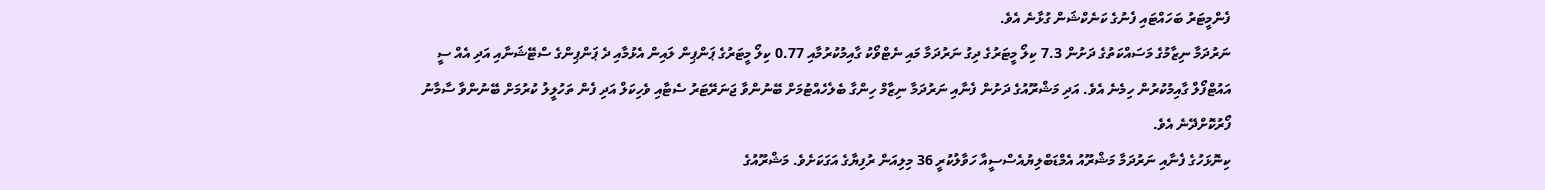ފެންމީޓަރު ބަހައްޓައި ފެނުގެ ކަނެކްޝަން ގުޅާނެ އެވެ.
ނަރުދަމާ ނިޒާމުގެ މަސައްކަތުގެ ދަށުން 7.3 ކިލޯ މީޓަރުގެ ދިގު ނަރުދަމާ މައި ނެޓްވޯކު ގާއިމުކުރުމާއި 0.77 ކިލޯ މީޓަރުގެ ޕަންޕިން ލައިން އެޅުމާއި ދެ ޕަންޕިންގެ ސްޓޭޝަނާއި އަދި އެއް ސީ އައުޓްފޯލް ގާއިމުކުރުން ހިމެނެ އެވެ. އަދި މަޝްރޫއުގެ ދަށުން ފެނާއި ނަރުދަމާ ނިޒާމް ހިންގާ ބެލެހެއްޓުމަށް ބޭނުންވާ ޖަނަރޭޓަރު ސެޓާއި ވެހިކަލް އަދި ފެން ތަހުލީލު ކުރުމަށް ބޭނުންވާ ސާމާނު ފޯރުކޮށްދޭނެ އެވެ.
ކިނޮޅަހުގެ ފެނާއި ނަރުދަމާ މަޝްރޫއު އެމްޑަބްލިޔުއެސްސީއާ ހަވާލުކުރީ 36 މިލިއަން ރުފިޔާގެ އަގަކަށެވެ. މަޝްރޫއުގެ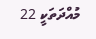މުއްދަތަކީ 22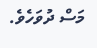މަސް ދުވަހެވެ.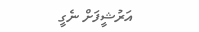އަރުޝީފަށް ނެގީ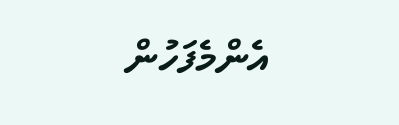އެންމެފަހުން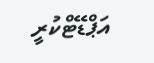އަޕްޑޭޓްކުރީ